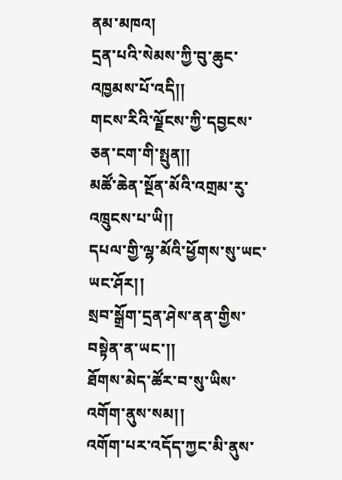ནམ་མཁའ།
དྲན་པའི་སེམས་ཀྱི་བུ་ཆུང་འཁྱམས་པོ་འདི།།
གངས་རིའི་ལྗོངས་ཀྱི་དབྱངས་ཅན་ངག་གི་སྤུན།།
མཚོ་ཆེན་སྔོན་མོའི་འགྲམ་རུ་འཁྲུངས་པ་ཡི།།
དཔལ་གྱི་ལྷ་མོའི་ཕྱོགས་སུ་ཡང་ཡང་ཤོར།།
སྲབ་སྒྲོག་དྲན་ཤེས་ནན་གྱིས་བསྟེན་ན་ཡང་།།
ཐོགས་མེད་ཚོར་བ་སུ་ཡིས་འགོག་ནུས་སམ།།
འགོག་པར་འདོད་ཀྱང་མི་ནུས་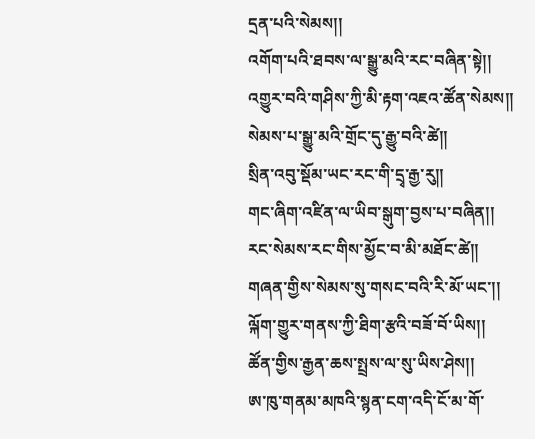དྲན་པའི་སེམས།།
འགོག་པའི་ཐབས་ལ་སྒྱུ་མའི་རང་བཞིན་སྟེ།།
འགྱུར་བའི་གཤིས་ཀྱི་མི་རྟག་འཇའ་ཚོན་སེམས།།
སེམས་པ་སྒྱུ་མའི་གྲོང་དུ་རྒྱུ་བའི་ཚེ།།
སྲིན་འབུ་སྡོམ་ཡང་རང་གི་དྲྭ་རྒྱ་རུ།།
གང་ཞིག་འཛིན་ལ་ཡིབ་སྒུག་བྱས་པ་བཞིན།།
རང་སེམས་རང་གིས་མྱོང་བ་མི་མཐོང་ཚེ།།
གཞན་གྱིས་སེམས་སུ་གསང་བའི་རི་མོ་ཡང་།།
ལྐོག་གྱུར་གནས་ཀྱི་ཐིག་རྩའི་བཟོ་བོ་ཡིས།།
ཚོན་གྱིས་རྒྱན་ཆས་སྤྲས་ལ་སུ་ཡིས་ཤེས།།
ཨ་ཁུ་གནམ་མཁའི་སྙན་ངག་འདི་ངོ་མ་གོ་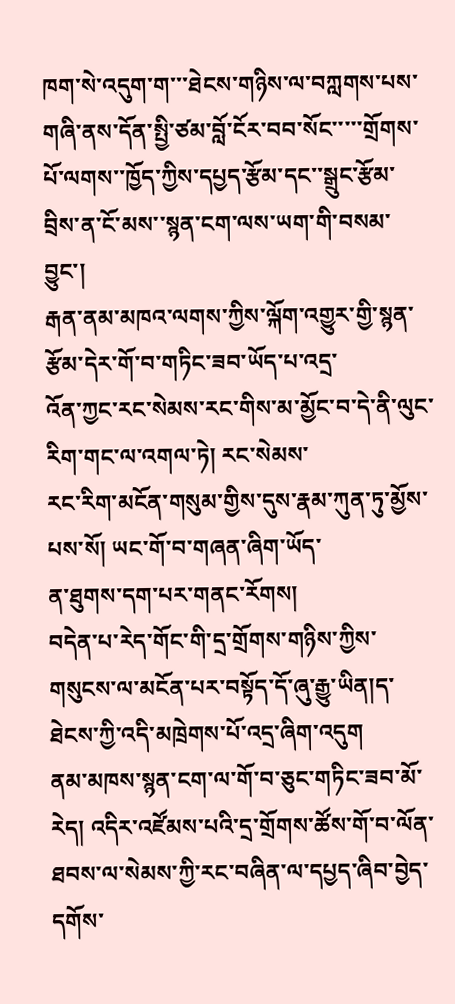ཁག་སེ་འདུག་ག་་་ཐེངས་གཉིས་ལ་བཀླགས་པས་གཞི་ནས་དོན་སྤྱི་ཙམ་བློ་ངོར་བབ་སོང་་་་་གྲོགས་པོ་ལགས་་ཁྱོད་ཀྱིས་དཔྱད་རྩོམ་དང་་སྒྲུང་རྩོམ་བྲིས་ན་ངོ་མས་་སྙན་ངག་ལས་ཡག་གི་བསམ་བྱུང་།
རྒན་ནམ་མཁའ་ལགས་ཀྱིས་ལྐོག་འགྱུར་གྱི་སྙན་རྩོམ་དེར་གོ་བ་གཏིང་ཟབ་ཡོད་པ་འདྲ་
འོན་ཀྱང་རང་སེམས་རང་གིས་མ་མྱོང་བ་དེ་ནི་ལུང་རིག་གང་ལ་འགལ་ཏེ། རང་སེམས་
རང་རིག་མངོན་གསུམ་གྱིས་དུས་རྣམ་ཀུན་ཏུ་མྱོས་པས་སོ། ཡང་གོ་བ་གཞན་ཞིག་ཡོད་
ན་ཐུགས་དག་པར་གནང་རོགས།
བདེན་པ་རེད་གོང་གི་དྲ་གྲོགས་གཉིས་ཀྱིས་གསུངས་ལ་མངོན་པར་བསྟོད་དོ་ཞུ་རྒྱུ་ཡིན།ད་ཐེངས་ཀྱི་འདི་མཁྲེགས་པོ་འདྲ་ཞིག་འདུག
ནམ་མཁས་སྙན་ངག་ལ་གོ་བ་ཅུང་གཏིང་ཟབ་མོ་རེད། འདིར་འཛོམས་པའི་དྲ་གྲོགས་ཚོས་གོ་བ་ལོན་ཐབས་ལ་སེམས་ཀྱི་རང་བཞིན་ལ་དཔྱད་ཞིབ་བྱེད་དགོས་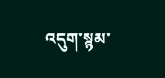འདུག་སྙམ་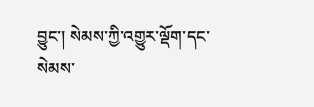བྱུང་། སེམས་ཀྱི་འགྱུར་ལྡོག་དང་སེམས་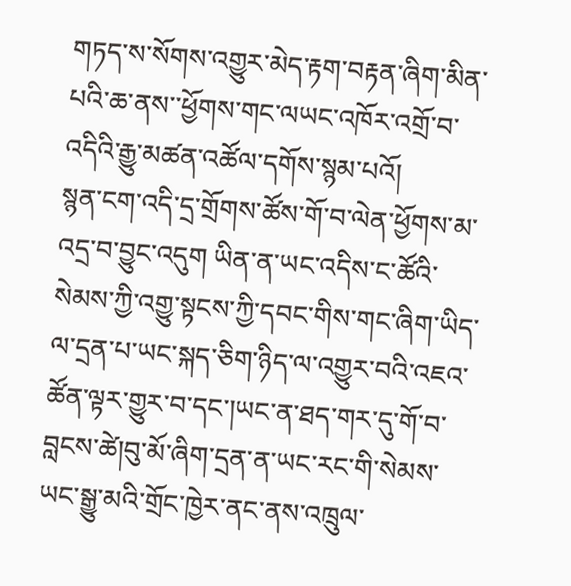གཏད་ས་སོགས་འགྱུར་མེད་རྟག་བརྟན་ཞིག་མིན་པའི་ཆ་ནས་་ཕྱོགས་གང་ལཡང་འཁོར་འགྲོ་བ་འདིའི་རྒྱུ་མཚན་འཚོལ་དགོས་སྙམ་པའོ།
སྙན་ངག་འདི་དྲ་གྲོགས་ཚོས་གོ་བ་ལེན་ཕྱོགས་མ་འདྲ་བ་བྱུང་འདུག ཡིན་ན་ཡང་འདིས་ང་ཚོའི་སེམས་ཀྱི་འགྱུ་སྟངས་ཀྱི་དབང་གིས་གང་ཞིག་ཡིད་ལ་དྲན་པ་ཡང་སྐད་ཅིག་ཉིད་ལ་འགྱུར་བའི་འཇའ་ཚོན་ལྟར་གྱུར་བ་དང་།ཡང་ན་ཐད་གར་དུ་གོ་བ་བླངས་ཚེ།བུ་མོ་ཞིག་དྲན་ན་ཡང་རང་གི་སེམས་ཡང་སྒྱུ་མའི་གྲོང་ཁྱེར་ནང་ནས་འཁྲུལ་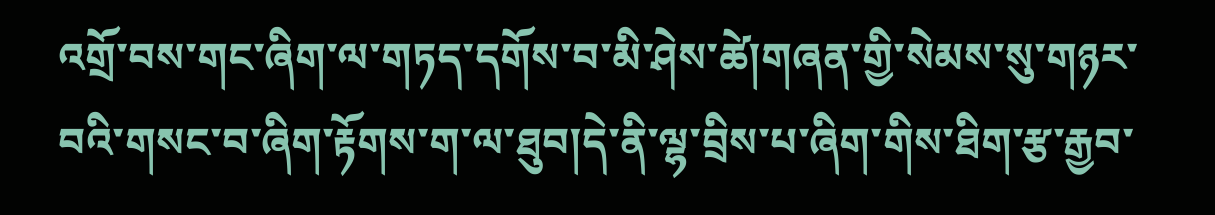འགྲོ་བས་གང་ཞིག་ལ་གཏད་དགོས་བ་མི་ཤེས་ཚེ།གཞན་གྱི་སེམས་སུ་གཉར་བའི་གསང་བ་ཞིག་རྟོགས་ག་ལ་ཐུབ།དེ་ནི་ལྷ་བྲིས་པ་ཞིག་གིས་ཐིག་རྩ་རྒྱབ་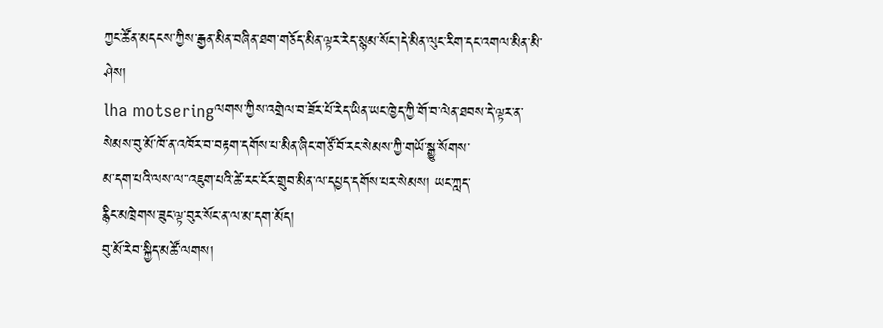ཀྱང་ཚོན་མདངས་ཀྱིས་རྒྱན་མིན་བཞིན་ཐག་གཅོད་མིན་ལྟར་རེད་སྙམ་སོང་།དེ་མིན་ལུང་རིག་དང་འགལ་མིན་མི་ཤེས།
lha motseringལགས་ཀྱིས་འགྲེལ་བ་ཟོར་པོ་རེད་ཡིན་ཡང་ཁྱེད་ཀྱི་གོ་བ་ལེན་ཐབས་དེ་ལྟར་ན་
སེམས་བུ་མོ་ཁོ་ན་འཁོར་བ་བརྟག་དགོས་པ་མིན་ཞིང་གཙོ་བོ་རང་སེམས་ཀྱི་གཡོ་སྒྱུ་སོགས་
མ་དག་པའི་ལས་ལ་་འཇུག་པའི་ཚེ་རང་ངོར་གྲུབ་མིན་ལ་དཔྱད་དགོས་པར་སེམས། ཡང་ཀླད་
རྙིང་མཁྲེགས་ཟུང་ལྟ་བུར་སོང་ན་ལ་མ་དག་མོད།
བུ་མོ་རེབ་སྐྱིད་མཚོ་ལགས།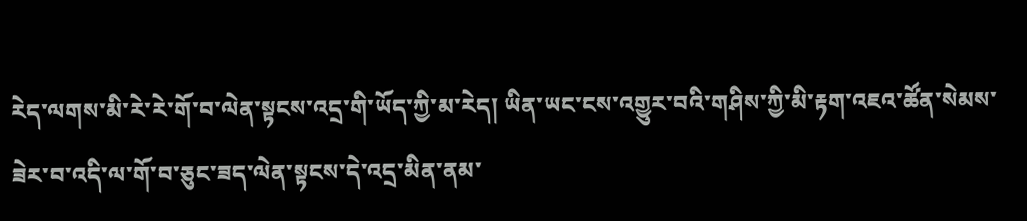རེད་ལགས་མི་རེ་རེ་གོ་བ་ལེན་སྟངས་འདྲ་གི་ཡོད་ཀྱི་མ་རེད། ཡིན་ཡང་ངས་འགྱུར་བའི་གཤིས་ཀྱི་མི་རྟག་འཇའ་ཚོན་སེམས་ཟེར་བ་འདི་ལ་གོ་བ་ཅུང་ཟད་ལེན་སྟངས་དེ་འདྲ་མིན་ནམ་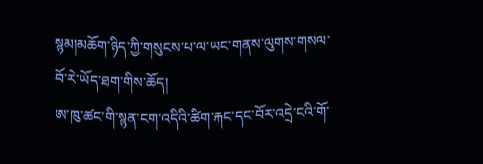སྙམ།མཆོག་ཉིད་ཀྱི་གསུངས་པ་ལ་ཡང་གནས་ལུགས་གསལ་བོ་རེ་ཡོད་ཐག་གིས་ཆོད།
ཨ་ཁུ་ཚང་གི་སྙན་ངག་འདིའི་ཚིག་རྐང་དང་བོར་འདྲེ་ངའི་གོ་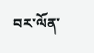བར་ལོན་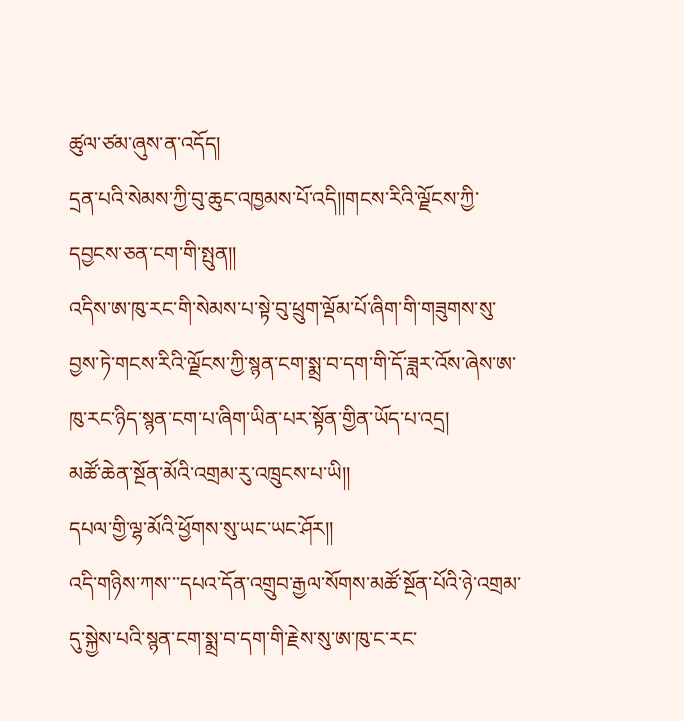ཚུལ་ཙམ་ཞུས་ན་འདོད།
དྲན་པའི་སེམས་ཀྱི་བུ་ཆུང་འཁྱམས་པོ་འདི།།གངས་རིའི་ལྗོངས་ཀྱི་དབྱངས་ཅན་ངག་གི་སྤུན།།
འདིས་ཨ་ཁུ་རང་གི་སེམས་པ་སྟེ་བུ་ཕྲུག་ལྡོམ་པོ་ཞིག་གི་གཟུགས་སུ་བྱས་ཏེ་གངས་རིའི་ལྗོངས་ཀྱི་སྙན་ངག་སྨྲ་བ་དག་གི་དོ་ཟླར་འོས་ཞེས་ཨ་ཁུ་རང་ཉིད་སྙན་ངག་པ་ཞིག་ཡིན་པར་སྟོན་གྱིན་ཡོད་པ་འདྲ།
མཚོ་ཆེན་སྔོན་མོའི་འགྲམ་རུ་འཁྲུངས་པ་ཡི།།
དཔལ་གྱི་ལྷ་མོའི་ཕྱོགས་སུ་ཡང་ཡང་ཤོར།།
འདི་གཉིས་ཀས་་་དཔའ་དོན་འགྲུབ་རྒྱལ་སོགས་མཚོ་སྔོན་པོའི་ཉེ་འགྲམ་དུ་སྐྱེས་པའི་སྙན་ངག་སྨྲ་བ་དག་གི་རྗེས་སུ་ཨ་ཁུ་ང་རང་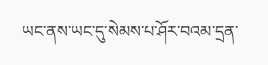ཡང་ནས་ཡང་དུ་སེམས་པ་ཤོར་བའམ་དྲན་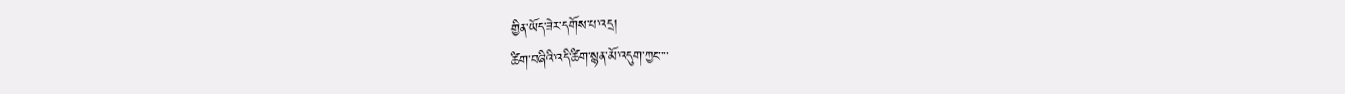གྱིན་ཡོད་ཟེར་དགོས་པ་འདྲ།
ཚིག་བཞིའི་འདི་ཚིག་སྙན་མོ་འདུག་ཀྱང་་་་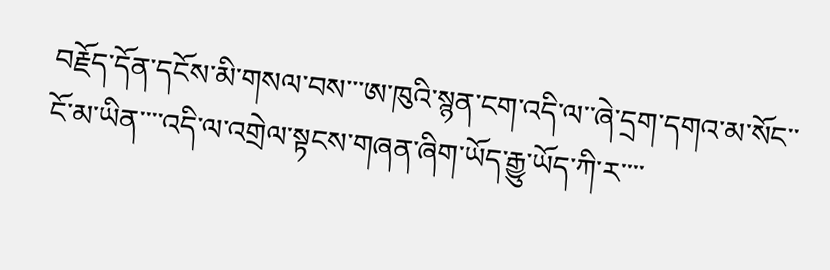བརྗོད་དོན་དངོས་མི་གསལ་བས་་་ཨ་ཁུའི་སྙན་ངག་འདི་ལ་་ཞེ་དྲག་དགའ་མ་སོང་་ངོ་མ་ཡིན་་་་འདི་ལ་འགྲེལ་སྟངས་གཞན་ཞིག་ཡོད་རྒྱུ་ཡོད་ཀི་ར་་་་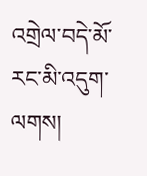འགྲེལ་བདེ་མོ་རང་མི་འདུག་ལགས།